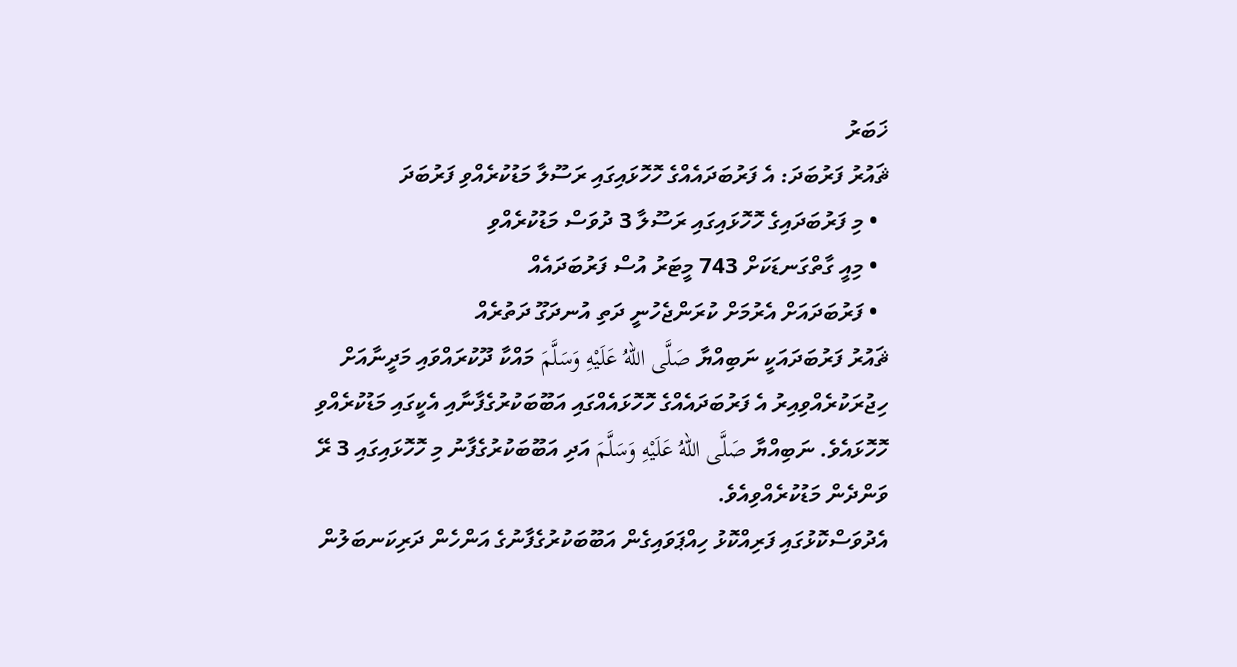ޚަބަރު
ޘައުރު ފަރުބަދަ: އެ ފަރުބަދައެއްގެ ހޮހޮޅައިގައި ރަސޫލާ މަޑުކުރެއްވި ފަރުބަދަ
  • މި ފަރުބަދައިގެ ހޮހޮޅައިގައި ރަސޫލާ 3 ދުވަސް މަޑުކުރެއްވި
  • މިއީ ގާތްގަނޑަކަށް 743 މީޓަރު އުސް ފަރުބަދައެއް
  • ފަރުބަދައަށް އެރުމަށް ކުރަންޖެހުނީ ދަތި އުނދަގޫ ދަތުރެއް
ޘައުރު ފަރުބަދައަކީ ނަބިއްޔާ صَلَّى اللهُ عَلَيْهِ وَسَلَّمَ މައްކާ ދޫކުރައްވައި މަދީނާއަށް ހިޖުރަކުރެއްވިއިރު އެ ފަރުބަދައެއްގެ ހޮހޮޅައެއްގައި އަބޫބަކުރުގެފާނާއި އެކީގައި މަޑުކުރެއްވި ހޮހޮޅައެވެ. ނަބިއްޔާ صَلَّى اللهُ عَلَيْهِ وَسَلَّمَ އަދި އަބޫބަކުރުގެފާނު މި ހޮހޮޅައިގައި 3 ރޭ ވަންދެން މަޑުކުރެއްވިއެވެ.
އެދުވަސްކޮޅުގައި ފަރިއްކޮޅު ހިއްޕަވައިގެން އަބޫބަކުރުގެފާނުގެ އަންހެން ދަރިކަނބަލުން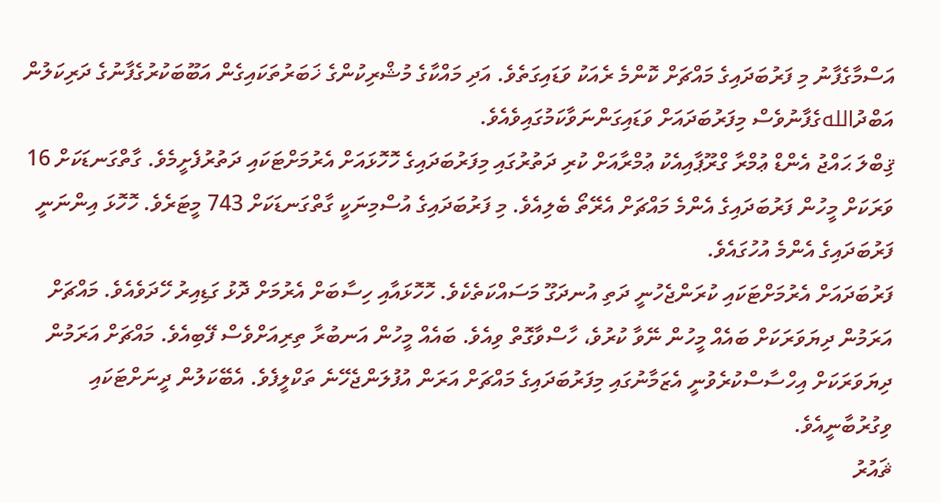އަސްމާގެފާނު މި ފަރުބަދައިގެ މައްޗަށް ކޮންމެ ރެއަކު ވަޑައިގަތެވެ. އަދި މައްކާގެ މުޝްރިކުންގެ ޚަބަރުތަކައިގެން އަބޫބަކުރުގެފާނުގެ ދަރިކަލުން އަބްދުاللهގެފާނުވެސް މިފަރުބަދައަށް ވަޑައިގަންނަވާކަމުގައިވެއެވެ.
ޤިބްލަ ޙައްޖު އެންޑް ޢުމްރާ ގްރޫޕާއިއެކު ޢުމްރާއަށް ކުރި ދަތުރުގައި މިފަރުބަދައިގެ ހޮހޮޅައަށް އެރުމަށްޓަކައި ދަތުރުފެށީމެވެ. ގާތްގަނޑަކަށް 16 ވަރަކަށް މީހުން ފަރުބަދައިގެ އެންމެ މައްޗަށް އެރޭތޯ ބެލިއެވެ. މި ފަރުބަދައިގެ އުސްމިނަކީ ގާތްގަނޑަކަށް 743 މީޓަރެވެ. ހޮހޮޅަ އިންނަނީ ފަރުބަދައިގެ އެންމެ އުހުގައެވެ.
ފަރުބަދައަށް އެރުމަށްޓަކައި ކުރަންޖެހުނީ ދަތި އުނދަގޫ މަސައްކަތެކެވެ. ހޮހޮޅައާއި ހިސާބަށް އެރުމަށް ދޮޅު ގަޑިއިރު ހޭދަވެއެވެ. މައްޗަށް އަރަމުން ދިޔަވަރަކަށް ބައެއް މީހުން ނޭވާ ކުރުވެ، ހާސްވާގޮތް ވިއެވެ. ބައެއް މީހުން އަނބުރާ ތިރިއަށްވެސް ފޭބިއެވެ. މައްޗަށް އަރަމުން ދިޔަވަރަކަށް އިހްސާސްކުރެވުނީ އެޒަމާނުގައި މިފަރުބަދައިގެ މައްޗަށް އަރަން އުފުލަންޖެހޭނެ ތަކްލީފެވެ. އެބޭކަލުން ދީނަށްޓަކައި ވިގުރުބާނީއެވެ.
ޘައުރު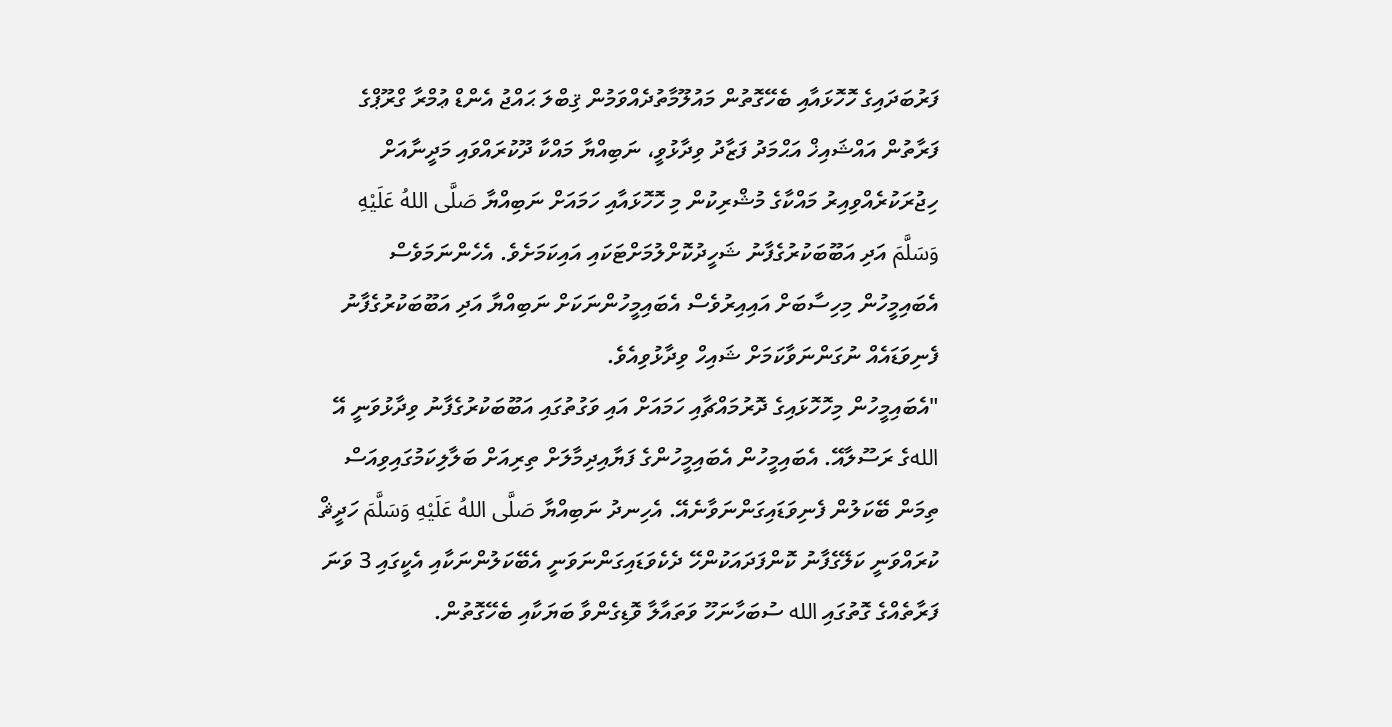ފަރުބަދައިގެ ހޮހޮޅައާއި ބެހޭގޮތުން މައުލޫމާތުދެއްވަމުން ޤިބްލަ ޙައްޖު އެންޑް ޢުމްރާ ގްރޫޕްގެ ފަރާތުން އައްޝައިޚް އަޙްމަދު ފަޒާދު ވިދާޅުވީ، ނަބިއްޔާ މައްކާ ދޫކުރައްވައި މަދީނާއަށް ހިޖުރަކުރެއްވިއިރު މައްކާގެ މުޝްރިކުން މި ހޮހޮޅައާއި ހަމައަށް ނަބިއްޔާ صَلَّى اللهُ عَلَيْهِ وَسَلَّمَ އަދި އަބޫބަކުރުގެފާނު ޝަހީދުކޮށްލުމަށްޓަކައި އައިކަމަށެވެ. އެހެންނަމަވެސް އެބައިމީހުން މިހިސާބަށް އައިއިރުވެސް އެބައިމީހުންނަކަށް ނަބިއްޔާ އަދި އަބޫބަކުރުގެފާނު ފެނިވަޑައެއް ނުގަންނަވާކަމަށް ޝައިހް ވިދާޅުވިއެވެ.
"އެބައިމީހުން މިހޮހޮޅައިގެ ދޮރުމައްޗާއި ހަމައަށް އައި ވަގުތުގައި އަބޫބަކުރުގެފާނު ވިދާޅުވަނީ އޭ اللهގެ ރަސޫލާއޭ. އެބައިމީހުން އެބައިމީހުންގެ ފަޔާއިދިމާލަށް ތިރިއަށް ބަލާލިކަމުގައިވިއަސް ތިމަން ބޭކަލުން ފެނިވަޑައިގަންނަވާނެއޭ. އެހިނދު ނަބިއްޔާ صَلَّى اللهُ عَلَيْهِ وَسَلَّمَ ހަދީޘް ކުރައްވަނީ ކަލޭގެފާނު ކޮންފަދައަކުންހޭ ދެކެވަޑައިގަންނަވަނީ އެބޭކަލުންނަކާއި އެކީގައި 3 ވަނަ ފަރާތެއްގެ ގޮތުގައި الله ސުބަހާނަހޫ ވަތައާލާ ވޮޑިގެންވާ ބަޔަކާއި ބެހޭގޮތުން.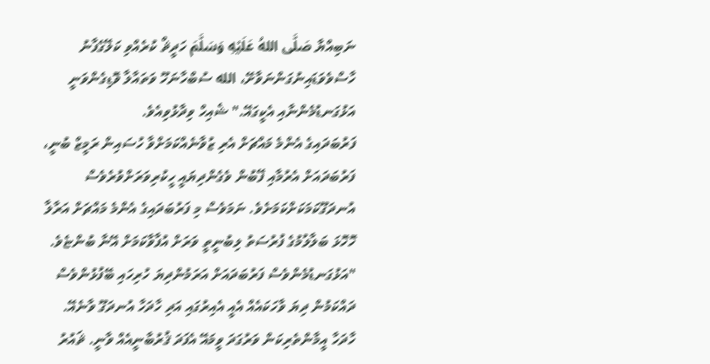ނަބިއްޔާ صَلَّى اللهُ عَلَيْهِ وَسَلَّمَ ހަދީޘް ކުރެއްވި ކަލޭގެފާނު ހާސްވެވަޑައިނުގަންނަވާށޭ، الله ސުބްހާނަހޫ ވަތައާލާ ވޮޑިގެންވަނީ އަޅުގަނޑުމެންނާއި އެކީގައޭ." ޝެއިހް ވިދާޅުވިއެވެ.
ފަރުބަދައިގެ އެންމެ މައްޗަށް އެރި ޒުވާނެއްކަމަށްވާ ހުސައިން ރަމީޒް ބުނީ، ފަރުބަދައަށް އެރުމާއި ފޭބުން ވެގެންދިޔައީ ހީކުރިވަރަށްވުރެވެސް އުނދަގޫކަމަކަށްކަމަށެވެ. ނަމަވެސް މި ފަރުބަދައިގެ އެންމެ މައްޗަށް އަރާލާ ހޮހޮޅަ ބަލާލުމުގެ ފުރުސަތު ލިބުނީތީ ވަރަށް އުފާވާކަމަށް އޭނާ ބުންޏެވެ.
"އަޅުގަނޑުމެންވެސް ފަރުބަދައަށް އަރަމުންދިޔަ ހުރިހައި ބޭފުޅުންވެސް ދައްކަމުން ދިޔަ ވާހަކައެއް އެއީ އެއިރުގައި އަދި ހާދަހާ އުނދަގޫ ވާނެއޭ. ހާދަހާ އީމާންތެރިކަން ވަރުގަދަ ވީމައޭ އެފަދަ ޤުރުބާނީއެއް ވާނީ. ޘައުރު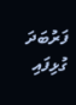ފަރުބަދަ ގުޅިފައި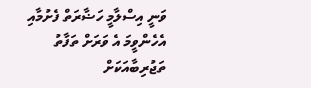ވަނީ އިސްލާމީ ހަޟާރަތް ފެށުމާއި އެހެންވީމަ އެ ވަރަށް ތަފާތު ތަޖުރިބާއަކަށް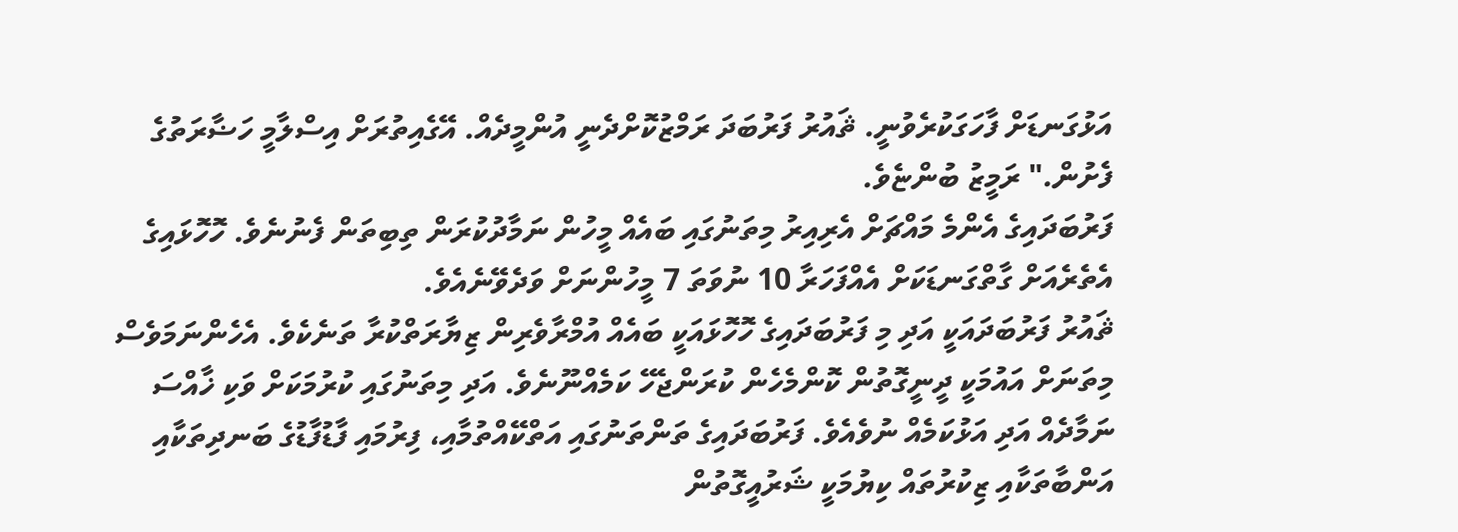އަޅުގަނޑަށް ފާހަގަކުރެވުނީ. ޘައުރު ފަރުބަދަ ރަމްޒުކޮށްދެނީ އުންމީދެއް. އޭގެއިތުރަށް އިސްލާމީ ހަޟާރަތުގެ ފެށުން." ރަމީޒު ބުންޏެވެ.
ފަރުބަދައިގެ އެންމެ މައްޗަށް އެރިއިރު މިތަނުގައި ބައެއް މީހުން ނަމާދުކުރަން ތިބިތަން ފެނުނެވެ. ހޮހޮޅައިގެ އެތެރެއަށް ގާތްގަނޑަކަށް އެއްފަހަރާ 10 ނުވަތަ 7 މީހުންނަށް ވަދެވޭނެއެވެ.
ޘައުރު ފަރުބަދައަކީ އަދި މި ފަރުބަދައިގެ ހޮހޮޅައަކީ ބައެއް އުމްރާވެރިން ޒިޔާރަތްކުރާ ތަނެކެވެ. އެހެންނަމަވެސް މިތަނަށް އައުމަކީ ދީނީގޮތުން ކޮންމެހެން ކުރަންޖެހޭ ކަމެއްނޫނެވެ. އަދި މިތަނުގައި ކުރުމަކަށް ވަކި ޚާއްސަ ނަމާދެއް އަދި އަޅުކަމެއް ނުވެއެވެ. ފަރުބަދައިގެ ތަންތަނުގައި އަތްކޭއްތުމާއި، ފިރުމައި ފާޑުފާޑުގެ ބަނދިތަކާއި އަންބާތަކާއި ޒިކުރުތައް ކިޔުމަކީ ޝަރުއީގޮތުން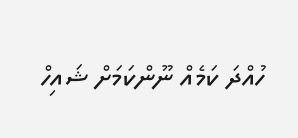ހުއްދަ ކަމެއް ނޫންކަމަށް ޝައިހް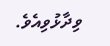ވިދާޅުވިއެވެ.